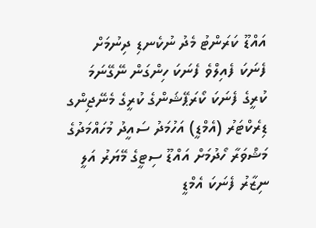އައްޑޫ ކަރަންޓު މެދު ނުކެނޑި ދިނުމަށް ފެނަކަ ފެއިލްވެ ފެނަކަ ހިންގަން ނޭގޭނަމަ ކުރީގެ ފެނަކަ ކޯރަޕޭޝަންގެ ކުރީގެ މެނޭޖިންގ ޑިރެކްޓަރު (އެމްޑީ) އަހުމަދު ސައީދު މުހައްމަދުގެ މަޝްވަރާ ހޯދުމަށް އައްޑޫ ސިޓީގެ މޭޔަރު އަލީ ނިޒާރު ފެނަކަ އެމްޑީ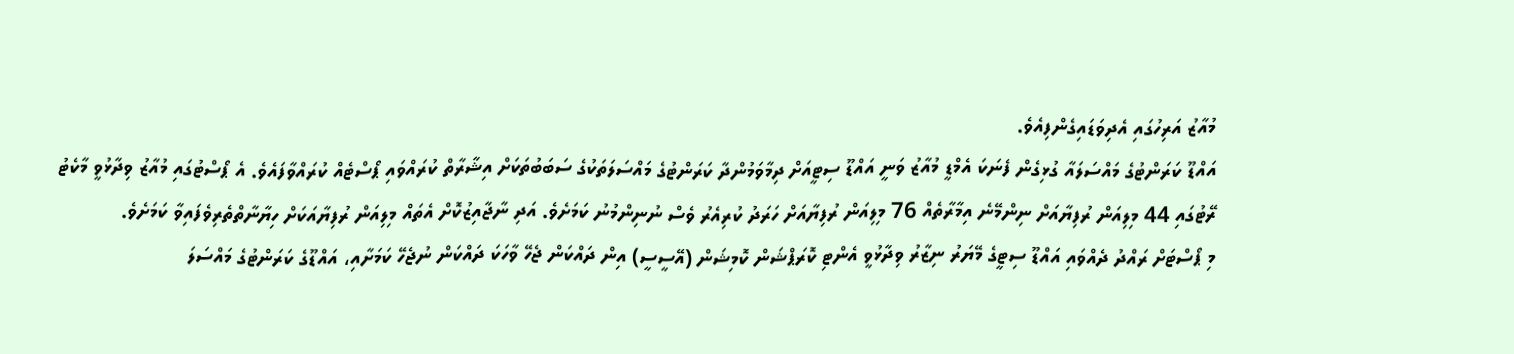މުއާޒު އަރިހުގައި އެދިވަޑައިގެންފިއެވެ.
އައްޑޫ ކަރަންޓުގެ މައްސަލައާ ގުޅިގެން ފެނަކަ އެމްޑީ މުއާޒު ވަނީ އައްޑޫ ސިޓީއަށް ދިމާވަމުންދާ ކަރަންޓުގެ މައްސަލަތަކުގެ ސަބަބުތަކަށް އިޝާރާތް ކުރައްވައި ޕޯސްޓެއް ކުރައްވާފައެވެ. އެ ޕޯސްޓުގައި މުއާޒު ވިދާޅުވީ މާކެޓު ރޭޓުގައި 44 މިލިއަން ރުފިޔާއަށް ނިންމޭނެ އިމާރާތެއް 76 މިލިއަން ރުފިޔާއަށް ހަރަދު ކުރިއެރު ވެސް ނުނިންމުނު ކަމަށެވެ. އަދި ނާޖާއިޒުކޮށް އެތައް މިލިއަން ރުފިޔާއަކަށް ހިޔާނާތްތެރިވެފައިވާ ކަމަށެވެ.
މި ޕޯސްޓަށް ރައްދު ދެއްވައި އައްޑޫ ސިޓީގެ މޭޔަރު ނިޒާރު ވިދާޅުވީ އެންޓި ކޮރަޕްޝަން ކޮމިޝަން (އޭސީސީ) އިން ދައްކަން ޖެހޭ ވާހަކަ ދައްކަން ނުޖެހޭ ކަމަށާއި، އައްޑޫގެ ކަރަންޓުގެ މައްސަލަ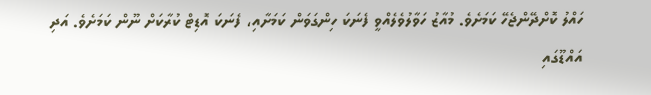ހައްލު ކޮށްދޭންޖެހޭ ކަމަށެވެ. މުއާޒު ހަވާލުވެލެއްވީ ފެނަކަ ހިންގަވަން ކަމަށާއި، ފެނަކަ އޮޑިޓް ކުރާކަށް ނޫން ކަމަށެވެ. އަދި އައްޑޫގައި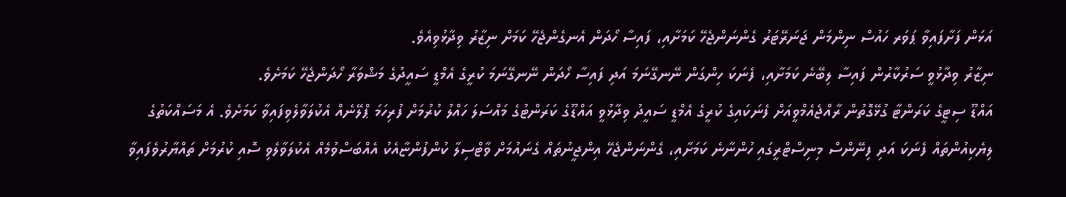އަޅަން ފަށާފައިވާ ޕަވަރ ހައުސް ނިންމަން ޖަނަރޭޓަރު ގެންނަންޖެހޭ ކަމަށާއި، ފައިސާ ހޯދަން އެނގެންޖެހޭ ކަމަށް ނިޒާރު ވިދާޅުވިއެވެ.
ނިޒާރު ވިދާޅުވީ ސަރުކާރުން ފައިސާ ލިބޭނެ ކަމަށާއި، ފެނަކަ ހިންގަން ނޭނގޭނަމަ އަދި ފައިސާ ހޯދަން ނޭނގޭނަމަ ކުރީގެ އެމްޑީ ސައީދުގެ މަޝްވަރާ ހޯދަންޖެހޭ ކަމަށެވެ.
އައްޑޫ ސިޓީގެ ކަރަންޓާ ގުޅޭގޮތުން ރާއްޖެއެމްވީއަށް ފެނަކައިގެ ކުރީގެ އެމްޑީ ސައީދު ވިދާޅުވީ އައްޑޫގެ ކަރަންޓުގެ މައްސަލަ ހައްލު ކުރުމަށް ފުރިހަމަ ޕްލޭނެއް އެކުލަވާލެވިފައިވާ ކަމަށެވެ. އެ މަސައްކަތުގެ ލިޔެކިއުންތައް ފެނަކަ އަދި ފިނޭންސް މިނިސްޓްރީގައި ހުންނާނެ ކަމަށާއި، ގެންނަންޖެހޭ އިންޖީނުތައް ގެނައުމަށް ވާޓްސިލާ ކުންފުންޏާއެކު އެއްބަސްވުމެއް އެކުލަވާލެވި ސޮއި ކުރުމަށް ތައްޔާރުވެފައިވާ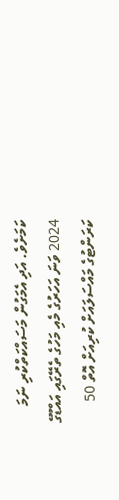ކަމަށެވެ. އަދި އެމަގުން މަސައްކަތްކުރި ނަމަ 2024 ވަނަ އަހަރުގެ މެއި މަހުގެ ތެރޭގައި އައްޑޫގެ ކަރަންޓުގެ މައްސަލައަށް ކުރިއަށް އޮތް 50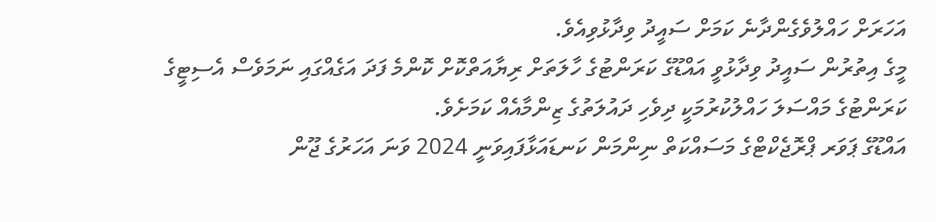އަހަރަށް ހައްލުވެގެންދާނެ ކަމަށް ސައީދު ވިދާޅުވިއެވެ.
މީގެ އިތުރުން ސައީދު ވިދާޅުވީ އައްޑޫގެ ކަރަންޓުގެ ހާލަތަށް ރިޔާއަތްކޮށް ކޮންމެ ފަދަ އަގެއްގައި ނަމަވެސް އެސިޓީގެ ކަރަންޓުގެ މައްސަލަ ހައްލުކުރުމަކީ ދިވެހި ދައުލަތުގެ ޒިންމާއެއް ކަމަށެވެ.
އައްޑޫގެ ޕަވަރ ޕްރޮޖެކްޓްގެ މަސައްކަތް ނިންމަން ކަނޑައަޅާފައިވަނީ 2024 ވަނަ އަހަރުގެ ޖޫން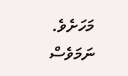މަހަށެވެ. ނަމަވެސް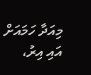މިއަދާ ހަމައަށް އައި އިރު،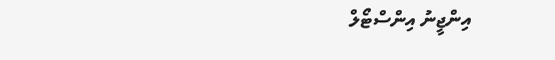އިންޖީނު އިންސްޓޯލް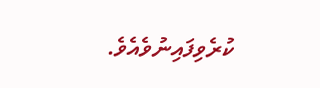ކުރެވިފައިނުވެއެވެ.